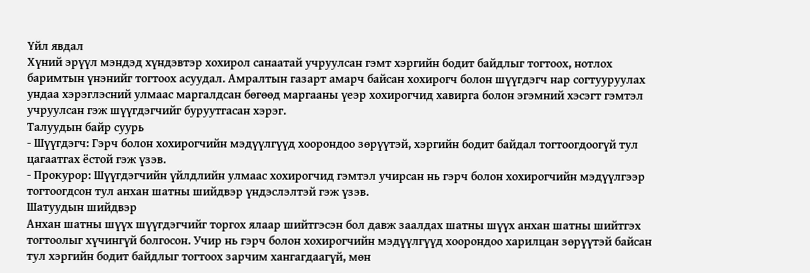Үйл явдал
Хүний эрүүл мэндэд хүндэвтэр хохирол санаатай учруулсан гэмт хэргийн бодит байдлыг тогтоох, нотлох баримтын үнэнийг тогтоох асуудал. Амралтын газарт амарч байсан хохирогч болон шүүгдэгч нар согтууруулах ундаа хэрэглэсний улмаас маргалдсан бөгөөд маргааны үеэр хохирогчид хавирга болон эгэмний хэсэгт гэмтэл учруулсан гэж шүүгдэгчийг буруутгасан хэрэг.
Талуудын байр суурь
- Шүүгдэгч: Гэрч болон хохирогчийн мэдүүлгүүд хоорондоо зөрүүтэй, хэргийн бодит байдал тогтоогдоогүй тул цагаатгах ёстой гэж үзэв.
- Прокурор: Шүүгдэгчийн үйлдлийн улмаас хохирогчид гэмтэл учирсан нь гэрч болон хохирогчийн мэдүүлгээр тогтоогдсон тул анхан шатны шийдвэр үндэслэлтэй гэж үзэв.
Шатуудын шийдвэр
Анхан шатны шүүх шүүгдэгчийг торгох ялаар шийтгэсэн бол давж заалдах шатны шүүх анхан шатны шийтгэх тогтоолыг хүчингүй болгосон. Учир нь гэрч болон хохирогчийн мэдүүлгүүд хоорондоо харилцан зөрүүтэй байсан тул хэргийн бодит байдлыг тогтоох зарчим хангагдаагүй, мөн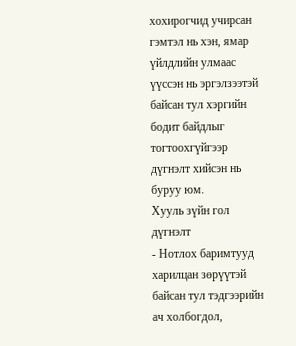хохирогчид учирсан гэмтэл нь хэн, ямар үйлдлийн улмаас үүссэн нь эргэлзээтэй байсан тул хэргийн бодит байдлыг тогтоохгүйгээр дүгнэлт хийсэн нь буруу юм.
Хууль зүйн гол дүгнэлт
- Нотлох баримтууд харилцан зөрүүтэй байсан тул тэдгээрийн ач холбогдол,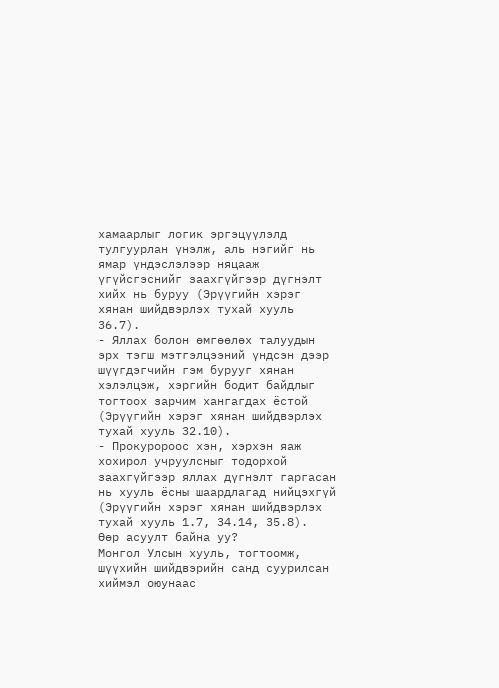хамаарлыг логик эргэцүүлэлд тулгуурлан үнэлж, аль нэгийг нь ямар үндэслэлээр няцааж үгүйсгэснийг заахгүйгээр дүгнэлт хийх нь буруу (Эрүүгийн хэрэг хянан шийдвэрлэх тухай хууль 36.7).
- Яллах болон өмгөөлөх талуудын эрх тэгш мэтгэлцээний үндсэн дээр шүүгдэгчийн гэм бурууг хянан хэлэлцэж, хэргийн бодит байдлыг тогтоох зарчим хангагдах ёстой (Эрүүгийн хэрэг хянан шийдвэрлэх тухай хууль 32.10).
- Прокуророос хэн, хэрхэн яаж хохирол учруулсныг тодорхой заахгүйгээр яллах дүгнэлт гаргасан нь хууль ёсны шаардлагад нийцэхгүй (Эрүүгийн хэрэг хянан шийдвэрлэх тухай хууль 1.7, 34.14, 35.8).
Өөр асуулт байна уу?
Монгол Улсын хууль, тогтоомж, шүүхийн шийдвэрийн санд суурилсан хиймэл оюунаас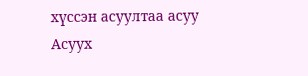хүссэн асуултаа асуу
Асуух